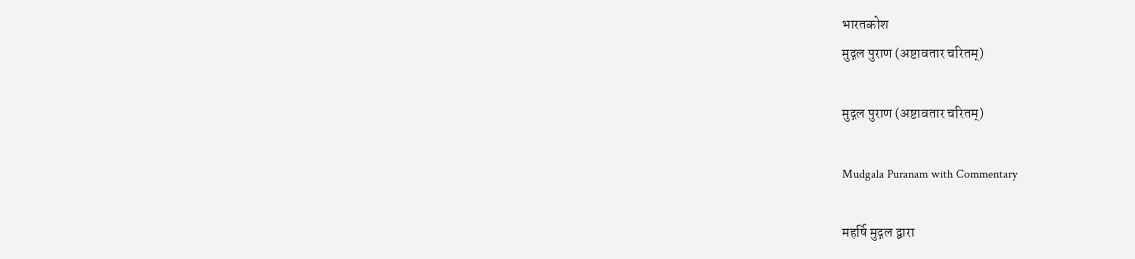भारतकोश
मुद्गल पुराण (अष्टावतार चरितम्)

मुद्गल पुराण (अष्टावतार चरितम्)

Mudgala Puranam with Commentary

महर्षि मुद्गल द्वारा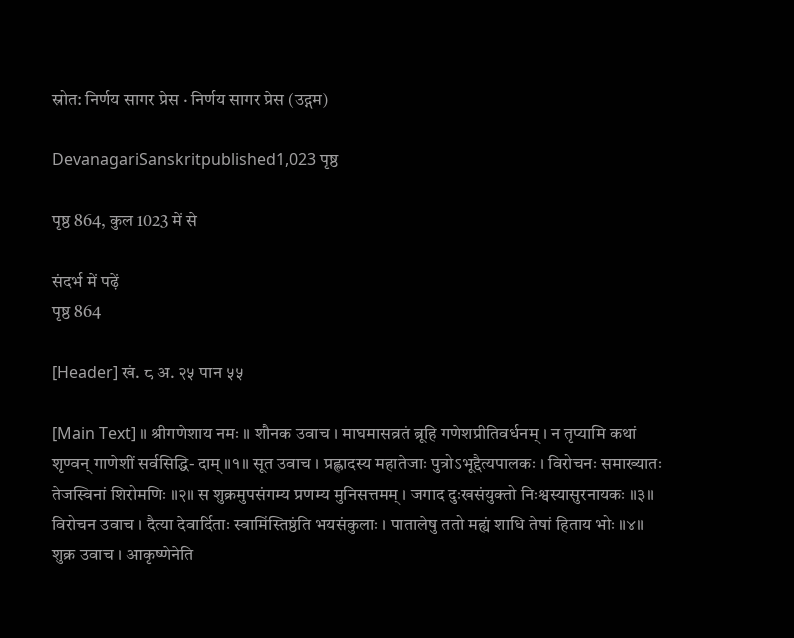स्रोत: निर्णय सागर प्रेस · निर्णय सागर प्रेस (उद्गम)

DevanagariSanskritpublished1,023 पृष्ठ

पृष्ठ 864, कुल 1023 में से

संदर्भ में पढ़ें
पृष्ठ 864

[Header] खं. ८ अ. २५ पान ५५

[Main Text] ॥ श्रीगणेशाय नमः ॥ शौनक उवाच । माघमासव्रतं ब्रूहि गणेशप्रीतिवर्धनम् । न तृप्यामि कथां शृण्वन् गाणेशीं सर्वसिद्धि- दाम् ॥१॥ सूत उवाच । प्रह्लादस्य महातेजाः पुत्रोऽभूद्दैत्यपालकः । विरोचनः समाख्यातः तेजस्विनां शिरोमणिः ॥२॥ स शुक्रमुपसंगम्य प्रणम्य मुनिसत्तमम् । जगाद दुःखसंयुक्तो निःश्वस्यासुरनायकः ॥३॥ विरोचन उवाच । दैत्या देवार्दिताः स्वामिंस्तिष्ठंति भयसंकुलाः । पातालेषु ततो मह्यं शाधि तेषां हिताय भोः ॥४॥ शुक्र उवाच । आकृष्णेनेति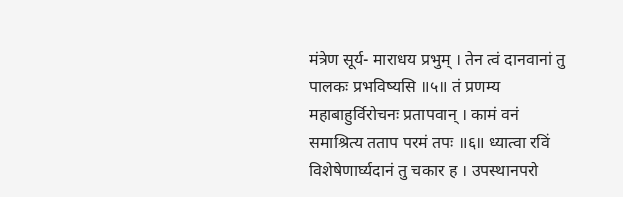मंत्रेण सूर्य- माराधय प्रभुम् । तेन त्वं दानवानां तु पालकः प्रभविष्यसि ॥५॥ तं प्रणम्य महाबाहुर्विरोचनः प्रतापवान् । कामं वनं समाश्रित्य तताप परमं तपः ॥६॥ ध्यात्वा रविं विशेषेणार्घ्यदानं तु चकार ह । उपस्थानपरो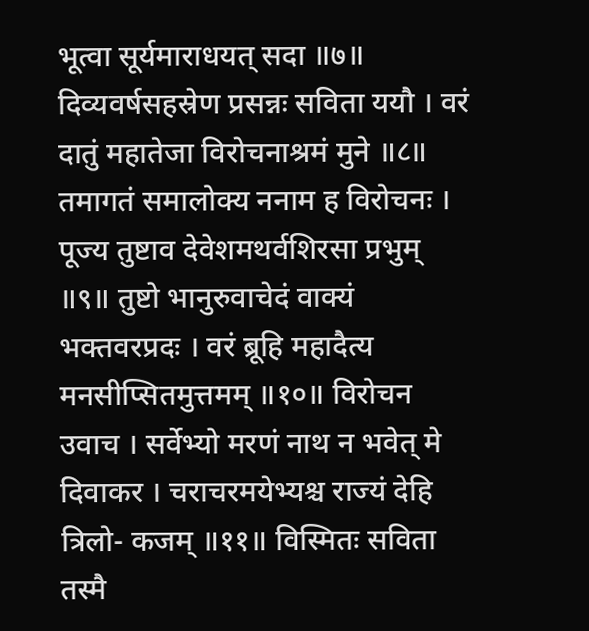भूत्वा सूर्यमाराधयत् सदा ॥७॥ दिव्यवर्षसहस्रेण प्रसन्नः सविता ययौ । वरं दातुं महातेजा विरोचनाश्रमं मुने ॥८॥ तमागतं समालोक्य ननाम ह विरोचनः । पूज्य तुष्टाव देवेशमथर्वशिरसा प्रभुम् ॥९॥ तुष्टो भानुरुवाचेदं वाक्यं भक्तवरप्रदः । वरं ब्रूहि महादैत्य मनसीप्सितमुत्तमम् ॥१०॥ विरोचन उवाच । सर्वेभ्यो मरणं नाथ न भवेत् मे दिवाकर । चराचरमयेभ्यश्च राज्यं देहि त्रिलो- कजम् ॥११॥ विस्मितः सविता तस्मै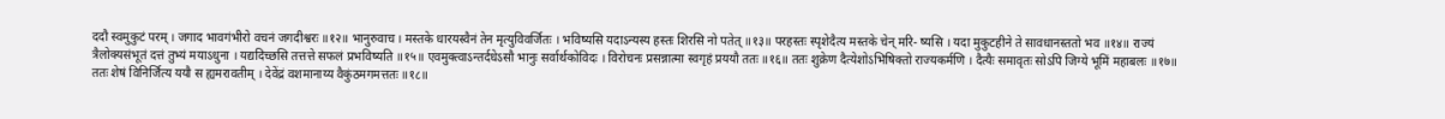ददौ स्वमुकुटं परम् । जगाद भावगंभीरो वचनं जगदीश्वरः ॥१२॥ भानुरुवाच । मस्तके धारयस्वैनं तेन मृत्युविवर्जितः । भविष्यसि यदाऽन्यस्य हस्तः शिरसि नो पतेत् ॥१३॥ परहस्तः स्पृशेदैत्य मस्तके चेन् मरि- ष्यसि । यदा मुकुटहीने ते सावधानस्ततो भव ॥१४॥ राज्यं त्रैलोक्यसंभूतं दत्तं तुभ्यं मयाऽधुना । यद्यदिच्छसि तत्तत्ते सफलं प्रभविष्यति ॥१५॥ एवमुक्त्वाऽन्तर्दधेऽसौ भानुः सर्वार्थकोविदः । विरोचनः प्रसन्नात्मा स्वगृहं प्रययौ ततः ॥१६॥ ततः शुक्रेण दैत्येशोऽभिषिक्तो राज्यकर्मणि । दैत्यैः समावृतः सोऽपि जिग्ये भूमिं महाबलः ॥१७॥ ततः शेषं विनिर्जित्य ययौ स ह्यमरावतीम् । देवेंद्रं वशमानाय्य वैकुंठमगमत्ततः ॥१८॥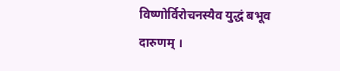विष्णोर्विरोचनस्यैव युद्धं बभूव दारुणम् ।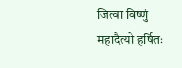जित्वा विष्णुं महादैत्यो हर्षितः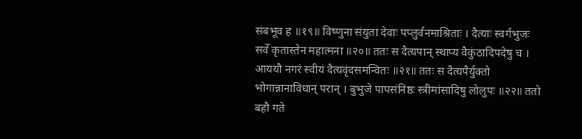संबभूव ह ॥१९॥ विष्णुना संयुता देवाः पप्लुर्वनमाश्रिताः । दैत्याः स्वर्गभुजः सर्वे कृतास्तेन महात्मना ॥२०॥ ततः स दैत्यपान् स्थाप्य वैकुंठादिपदेषु च । आययौ नगरं स्वीयं दैत्यवृंदसमन्वितः ॥२१॥ ततः स दैत्यपैर्युक्तो भोगान्नानाविधान् परान् । बुभुजे पापसंनिष्ठः स्त्रीमांसादिषु लोलुपः ॥२२॥ ततो बहौ गते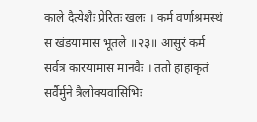काले दैत्येशैः प्रेरितः खलः । कर्म वर्णाश्रमस्थं स खंडयामास भूतले ॥२३॥ आसुरं कर्म सर्वत्र कारयामास मानवैः । ततो हाहाकृतं सर्वैर्मुने त्रैलोक्यवासिभिः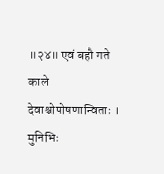॥२४॥ एवं बहौ गते काले देवाश्चोपोषणान्विताः । मुनिभिः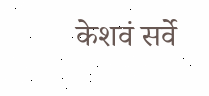केशवं सर्वे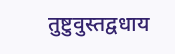तुष्टुवुस्तद्वधाय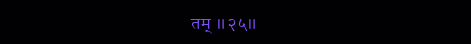तम् ॥२५॥